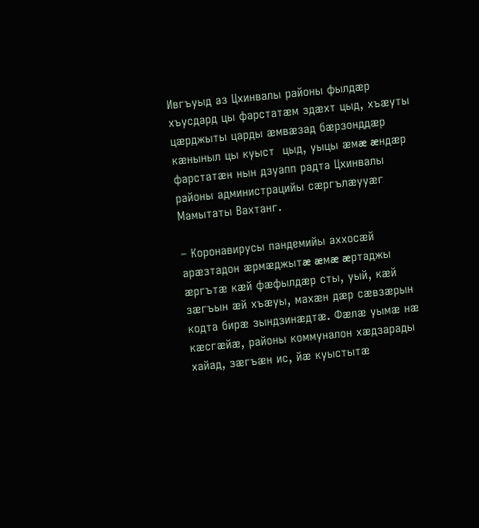Ивгъуыд аз Цхинвалы районы фылдæр хъусдард цы фарстатæм здæхт цыд, хъæуты цæрджыты царды æмвæзад бæрзонддæр кæныныл цы куыст  цыд, уыцы æмæ æндæр фарстатæн нын дзуапп радта Цхинвалы районы администрацийы сæргълæууæг Мамытаты Вахтанг.

– Коронавирусы пандемийы аххосæй арæзтадон æрмæджытæ æмæ æртаджы æргътæ кæй фæфылдæр сты, уый, кæй зæгъын æй хъæуы, махæн дæр сæвзæрын кодта бирæ зындзинæдтæ. Фæлæ уымæ нæ кæсгæйæ, районы коммуналон хæдзарады хайад, зæгъæн ис, йæ куыстытæ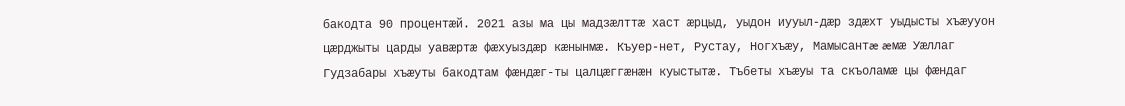бакодта 90 процентæй. 2021 азы ма цы мадзæлттæ хаст æрцыд, уыдон иууыл-дæр здæхт уыдысты хъæууон цæрджыты царды уавæртæ фæхуыздæр кæнынмæ. Къуер-нет, Рустау, Ногхъæу, Мамысантæ æмæ Уæллаг  Гудзабары хъæуты бакодтам фæндæг-ты цалцæггæнæн куыстытæ. Тъбеты хъæуы та скъоламæ цы фæндаг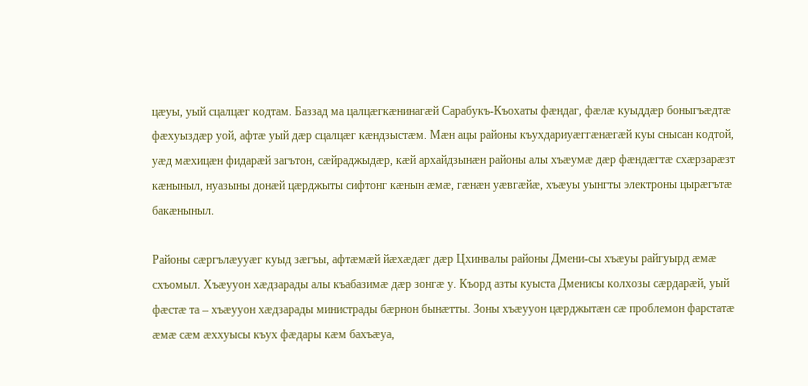цæуы, уый сцалцæг кодтам. Баззад ма цалцæгкæнинагæй Сарабукъ-Къохаты фæндаг, фæлæ куыддæр боныгъæдтæ фæхуыздæр уой, афтæ уый дæр сцалцæг кæндзыстæм. Мæн ацы районы къухдариуæггæнæгæй куы снысан кодтой, уæд мæхицæн фидарæй загътон, сæйраджыдæр, кæй архайдзынæн районы алы хъæумæ дæр фæндæгтæ схæрзарæзт кæныныл, нуазыны донæй цæрджыты сифтонг кæнын æмæ, гæнæн уæвгæйæ, хъæуы уынгты электроны цырæгътæ бакæныныл.

Районы сæргълæууæг куыд зæгъы, афтæмæй йæхæдæг дæр Цхинвалы районы Дмени-сы хъæуы райгуырд æмæ схъомыл. Хъæууон хæдзарады алы къабазимæ дæр зонгæ у. Къорд азты куыста Дменисы колхозы сæрдарæй, уый фæстæ та – хъæууон хæдзарады министрады бæрнон бынæтты. Зоны хъæууон цæрджытæн сæ проблемон фарстатæ æмæ сæм æххуысы къух фæдары кæм бахъæуа,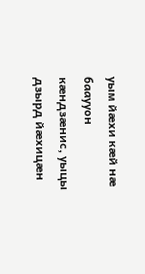уым йæхи кæй нæ бааууон кæндзæнис, уыцы дзырд йæхицæн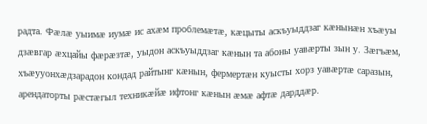радта. Фæлæ уыимæ иумæ ис ахæм проблемæтæ, кæцыты аскъуыддзаг кæнынæн хъæуы дзæвгар æхцайы фæрæзтæ, уыдон аскъуыддзаг кæнын та абоны уавæрты зын у. Зæгъæм, хъæууонхæдзарадон кондад райтынг кæнын, фермертæн куысты хорз уавæртæ саразын, арендаторты рæстæгыл техникæйæ ифтонг кæнын æмæ афтæ дарддæр.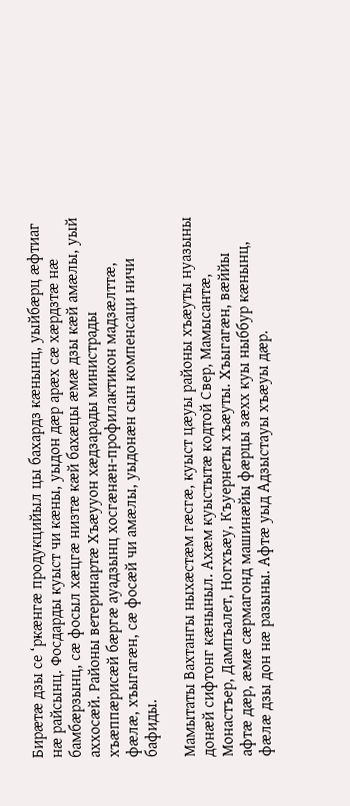Бирæтæ дзы се ‘ркæнгæ продукцийыл цы бахардз кæнынц, уыйбæрц æфтиаг нæ райсынц. Фосдарды куыст чи кæны, уыдон дæр арæх сæ хæрдзтæ нæ бамбæрзынц, сæ фосыл хæцгæ низтæ кæй бахæцы æмæ дзы кæй амæлы, уый аххосæй. Районы ветеринартæ Хъæууон хæдзарады министрады хъæппæрисæй бæргæ ауадзынц хосгæнæн-профилактикон мадзæлттæ, фæлæ, хъыгагæн, сæ фосæй чи амæлы, уыдонæн сын компенсаци ничи бафиды.

Мамытаты Вахтангы ныхæстæм гæсгæ, куыст цæуы районы хъæуты нуазыны донæй сифтонг кæныныл. Ахæм куыстытæ кодтой Свер, Мамысантæ, Монастъер, Дампъалет, Ногхъæу, Къуернеты хъæуты. Хъыгагæн, вæййы афтæ дæр, æмæ сæрмагонд машинæйы фæрцы зæхх куы ныббур кæнынц, фæлæ дзы дон нæ разыны. Афтæ уыд Адзыстауы хъæуы дæр.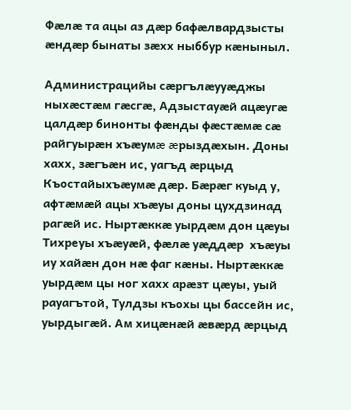Фæлæ та ацы аз дæр бафæлвардзысты æндæр бынаты зæхх ныббур кæныныл.

Администрацийы сæргълæууæджы ныхæстæм гæсгæ, Адзыстауæй ацæугæ цалдæр бинонты фæнды фæстæмæ сæ райгуырæн хъæумæ æрыздæхын. Доны хахх, зæгъæн ис, уагъд æрцыд Къостайыхъæумæ дæр. Бæрæг куыд у, афтæмæй ацы хъæуы доны цухдзинад рагæй ис. Ныртæккæ уырдæм дон цæуы Тихреуы хъæуæй, фæлæ уæддæр  хъæуы иу хайæн дон нæ фаг кæны. Ныртæккæ уырдæм цы ног хахх арæзт цæуы, уый рауагътой, Тулдзы къохы цы бассейн ис, уырдыгæй. Ам хицæнæй æвæрд æрцыд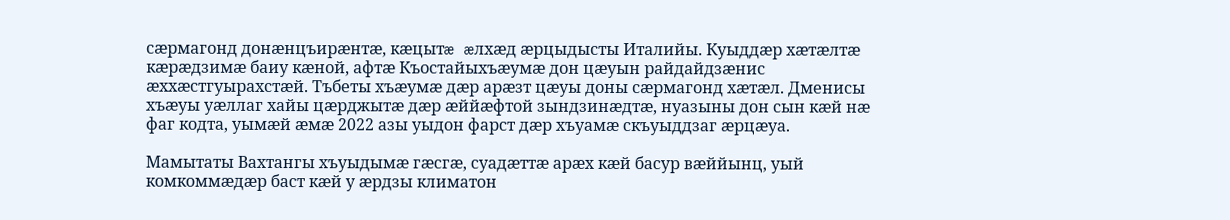сæрмагонд донæнцъирæнтæ, кæцытæ æлхæд æрцыдысты Италийы. Куыддæр хæтæлтæ кæрæдзимæ баиу кæной, афтæ Къостайыхъæумæ дон цæуын райдайдзæнис æххæстгуырахстæй. Тъбеты хъæумæ дæр арæзт цæуы доны сæрмагонд хæтæл. Дменисы хъæуы уæллаг хайы цæрджытæ дæр æййæфтой зындзинæдтæ, нуазыны дон сын кæй нæ фаг кодта, уымæй æмæ 2022 азы уыдон фарст дæр хъуамæ скъуыддзаг æрцæуа.

Мамытаты Вахтангы хъуыдымæ гæсгæ, суадæттæ арæх кæй басур вæййынц, уый комкоммæдæр баст кæй у æрдзы климатон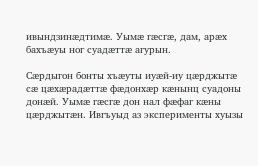ивындзинæдтимæ. Уымæ гæсгæ, дам, арæх бахъæуы ног суадæттæ агурын.

Сæрдыгон бонты хъæуты иуæй-иу цæрджытæ сæ цæхæрадæттæ фæдонхæр кæнынц суадоны донæй. Уымæ гæсгæ дон нал фæфаг кæны  цæрджытæн. Ивгъуыд аз эксперименты хуызы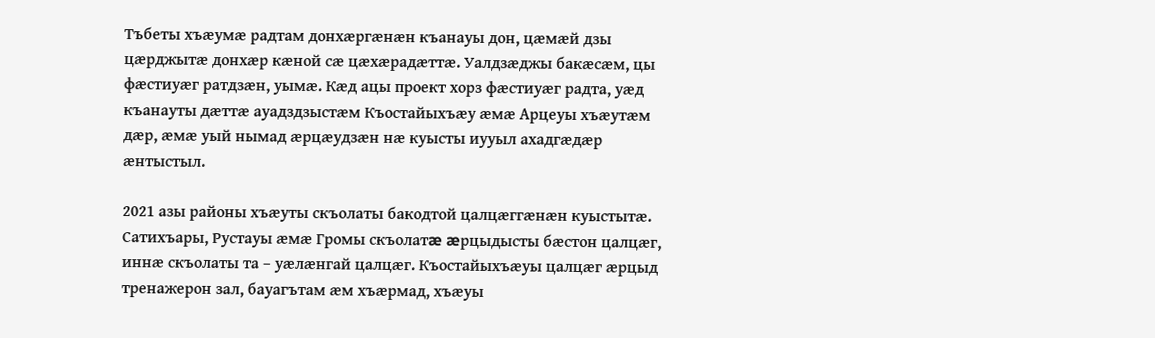Тъбеты хъæумæ радтам донхæргæнæн къанауы дон, цæмæй дзы цæрджытæ донхæр кæной сæ цæхæрадæттæ. Уалдзæджы бакæсæм, цы фæстиуæг ратдзæн, уымæ. Кæд ацы проект хорз фæстиуæг радта, уæд къанауты дæттæ ауадздзыстæм Къостайыхъæу æмæ Арцеуы хъæутæм дæр, æмæ уый нымад æрцæудзæн нæ куысты иууыл ахадгæдæр æнтыстыл.

2021 азы районы хъæуты скъолаты бакодтой цалцæггæнæн куыстытæ. Сатихъары, Рустауы æмæ Громы скъолатæ æрцыдысты бæстон цалцæг, иннæ скъолаты та – уæлæнгай цалцæг. Къостайыхъæуы цалцæг æрцыд тренажерон зал, бауагътам æм хъæрмад, хъæуы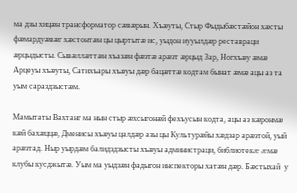ма дзы хицæн трансформатор сæвæрын. Хъæуты, Стыр Фыдыбæстæйон хæсты фæмардуæвæг хæстонтæн цы цыртытæ ис, уыдон иууылдæр реставраци æрцыдысты. Сывæллæттæн хъазæн фæзтæ арæзт æрцыд Зар, Ногхъæу æмæ Арцеуы хъæуты, Сатихъары хъæуы дæр бацæттæ кодтам бынат æмæ ацы аз та уым сараздзыстæм.

Мамытаты Вахтанг ма нын стыр æхсыгонæй фехъусын кодта, ацы аз кæронмæ кæй бахæццæ, Дменисы хъæуы цалдæр азы цы Культурæйы хæдзар арæзтой, уый арæзтад. Ныр уырдæм балидздзысты хъæуы администраци, библиотекæ æмæ клубы кусджытæ. Уым ма уыдзæн фадыгон инспекторы хатæн дæр. Бæстыхай  у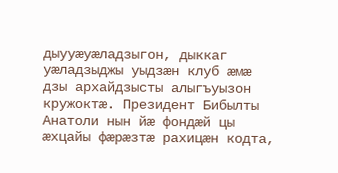дыууæуæладзыгон, дыккаг уæладзыджы уыдзæн клуб æмæ дзы архайдзысты алыгъуызон кружоктæ. Президент Бибылты Анатоли нын йæ фондæй цы æхцайы фæрæзтæ рахицæн кодта,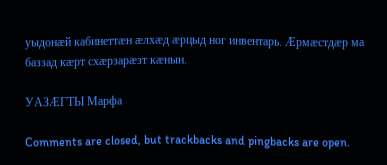уыдонæй кабинеттæн æлхæд æрцыд ног инвентарь. Æрмæстдæр ма баззад кæрт схæрзарæзт кæнын.

УАЗÆГТЫ Марфа

Comments are closed, but trackbacks and pingbacks are open.